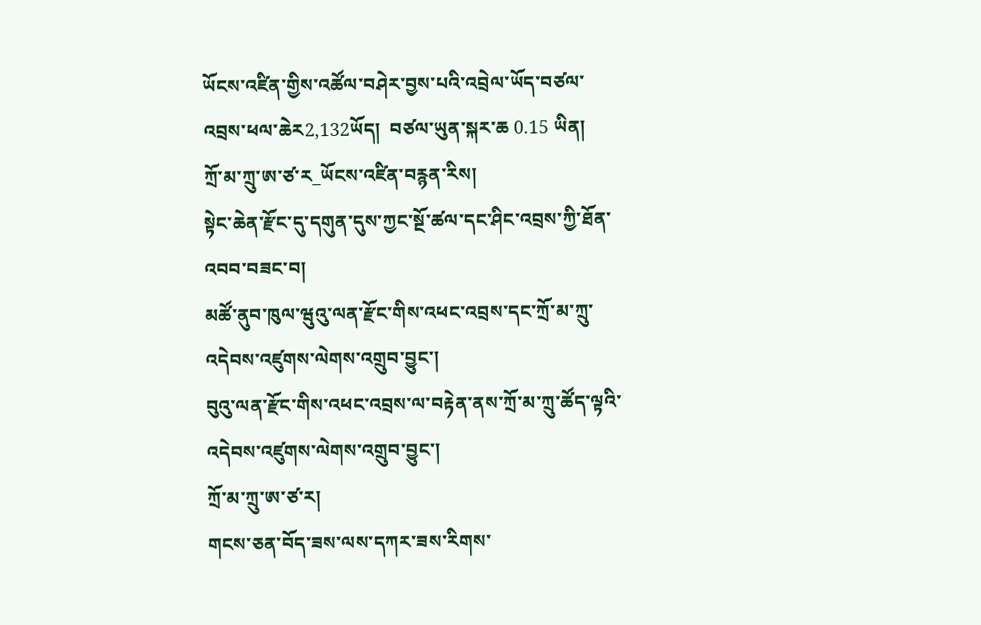ཡོངས་འཛིན་གྱིས་འཚོལ་བཤེར་བྱས་པའི་འབྲེལ་ཡོད་བཙལ་འབྲས་ཕལ་ཆེར2,132ཡོད།  བཙལ་ཡུན་སྐར་ཆ 0.15 ཡིན།
ཀྲོ་མ་ཀྲུ་ཨ་ཙ་ར_ཡོངས་འཛིན་བརྙན་རིས།
སྟེང་ཆེན་རྫོང་དུ་དགུན་དུས་ཀྱང་སྔོ་ཚལ་དང་ཤིང་འབྲས་ཀྱི་ཐོན་འབབ་བཟང་བ།
མཚོ་ནུབ་ཁུལ་ཝུའུ་ལན་རྫོང་གིས་འཕང་འབྲས་དང་ཀྲོ་མ་ཀྲུ་འདེབས་འཛུགས་ལེགས་འགྲུབ་བྱུང་།
བུའུ་ལན་རྫོང་གིས་འཕང་འབྲས་ལ་བརྟེན་ནས་ཀྲོ་མ་ཀྲུ་ཚོད་ལྟའི་འདེབས་འཛུགས་ལེགས་འགྲུབ་བྱུང་།
ཀྲོ་མ་ཀྲུ་ཨ་ཙ་ར།
གངས་ཅན་བོད་ཟས་ལས་དཀར་ཟས་རིགས་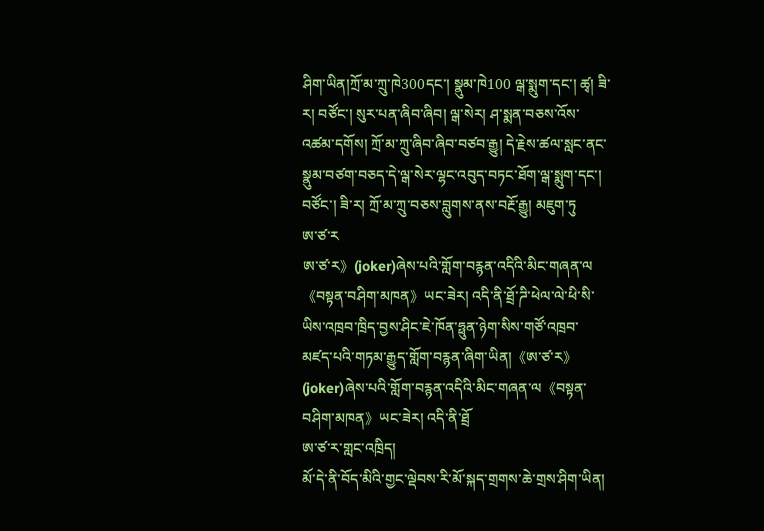ཤིག་ཡིན།ཀྲོ་མ་ཀྲུ་ཁེ300དང་། སྣུམ་ཁེ100 ལྒ་སྨུག་དང་། ཚྭ། ཟི་ར། བཙོང་། སུར་པན་ཞིབ་ཞིབ། ལྒ་སེར། ཤ་སྨན་བཅས་འོས་འཚམ་དགོས། ཀྲོ་མ་ཀྲུ་ཞིབ་ཞིབ་བཙབ་རྒྱུ། དེ་རྗེས་ཚལ་སླང་ནང་སྣུམ་བཙག་བཅད་དེ་ལྒ་སེར་ལྷང་འབུད་བཏང་ཐོག་ལྒ་སྨུག་དང་། བཙོང་། ཟི་ར། ཀྲོ་མ་ཀྲུ་བཅས་བླུགས་ནས་བརྔོ་རྒྱུ། མཇུག་ཏུ
ཨ་ཙ་ར
ཨ་ཙ་ར》(joker)ཞེས་པའི་གློག་བརྙན་འདིའི་མིང་གཞན་ལ《བསྟན་བཤིག་མཁན》ཡང་ཟེར། འདི་ནི་ཐྲོ་ཌི་ཕེལ་ལེ་ཕི་སི་ཡིས་འཁྲབ་ཁྲིད་བྱས་ཤིང་ཇེ་ཁོན་ཧྥུན་ཉེག་སིས་གཙོ་འཁྲབ་མཛད་པའི་གཏམ་རྒྱུད་གློག་བརྙན་ཞིག་ཡིན།《ཨ་ཙ་ར》(joker)ཞེས་པའི་གློག་བརྙན་འདིའི་མིང་གཞན་ལ《བསྟན་བཤིག་མཁན》ཡང་ཟེར། འདི་ནི་ཐྲོ
ཨ་ཙ་ར་གླང་འཁྲིད།
མོ་དེ་ནི་བོད་མིའི་གྱང་ལྡེབས་རི་མོ་སྐད་གྲགས་ཆེ་གྲས་ཤིག་ཡིན།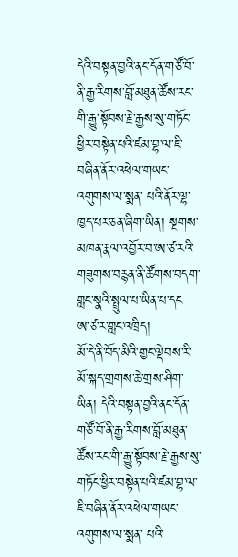དེའི་བསྟན་བྱའི་ནང་དོན་གཙོ་བོ་ནི་རྒྱ་རིགས་བློ་མཐུན་ཚོས་རང་གི་རྒྱུ་སྟོབས་རྗེ་རྒྱས་སུ་གཏོང་ཕྱིར་བསྟེན་པའི་ཛམ་བྷ་ལ་ཇི་བཞིན་ནོར་འཕེལ་གཡང་འགུགས་ལ་སྨན་ པའི་ནོར་ལྷ་ཁྱད་པར་ཅན་ཞིག་ཡིན། སྔགས་མཁན་རྣལ་འབྱོར་བ་ཨ་ཙ་རའི་གཟུགས་བརྙན་ནི་ཚོགས་བདག་གླང་སྣའི་སྤྲུལ་པ་ཡིན་པ་དང
ཨ་ཙ་ར་གླང་འཁྲིད།
མོ་དེ་ནི་བོད་མིའི་གྱང་ལྡེབས་རི་མོ་སྐད་གྲགས་ཆེ་གྲས་ཤིག་ཡིན། དེའི་བསྟན་བྱའི་ནང་དོན་གཙོ་བོ་ནི་རྒྱ་རིགས་བློ་མཐུན་ཚོས་རང་གི་རྒྱུ་སྟོབས་རྗེ་རྒྱས་སུ་གཏོང་ཕྱིར་བསྟེན་པའི་ཛམ་བྷ་ལ་ཇི་བཞིན་ནོར་འཕེལ་གཡང་འགུགས་ལ་སྨན་ པའི་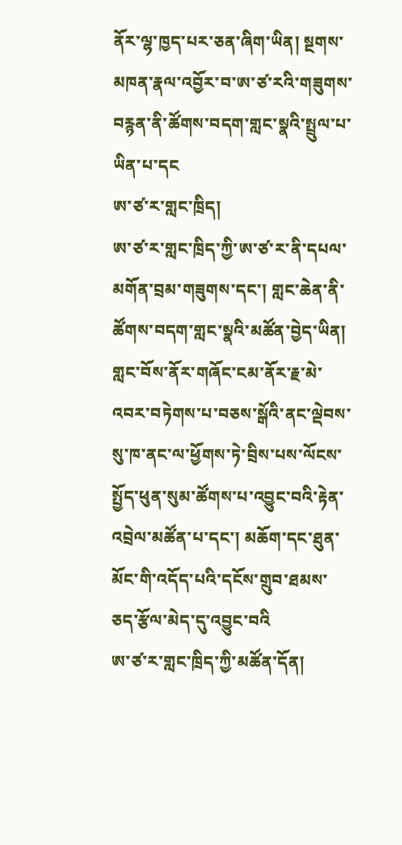ནོར་ལྷ་ཁྱད་པར་ཅན་ཞིག་ཡིན། སྔགས་མཁན་རྣལ་འབྱོར་བ་ཨ་ཙ་རའི་གཟུགས་བརྙན་ནི་ཚོགས་བདག་གླང་སྣའི་སྤྲུལ་པ་ཡིན་པ་དང
ཨ་ཙ་ར་གླང་ཁྲིད།
ཨ་ཙ་ར་གླང་ཁྲིད་ཀྱི་ཨ་ཙ་ར་ནི་དཔལ་མགོན་བྲམ་གཟུགས་དང་། གླང་ཆེན་ནི་ཚོགས་བདག་གླང་སྣའི་མཚོན་བྱེད་ཡིན། གླང་བོས་ནོར་གཞོང་ངམ་ནོར་རྗ་མེ་འབར་བཏེགས་པ་བཅས་སྒོའི་ནང་ལྡེབས་སུ་ཁ་ནང་ལ་ཕྱོགས་ཏེ་བྲིས་པས་ལོངས་སྤྱོད་ཕུན་སུམ་ཚོགས་པ་འབྱུང་བའི་རྟེན་འབྲེལ་མཚོན་པ་དང་། མཆོག་དང་ཐུན་མོང་གི་འདོད་པའི་དངོས་གྲུབ་ཐམས་ཅད་རྩོལ་མེད་དུ་འབྱུང་བའི
ཨ་ཙ་ར་གླང་ཁྲིད་ཀྱི་མཚོན་དོན།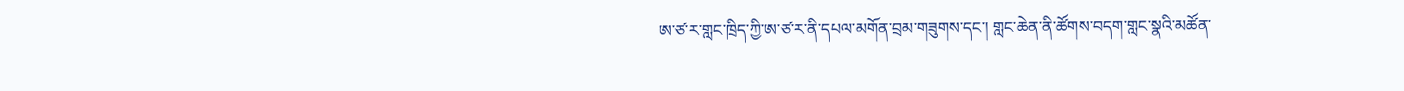ཨ་ཙ་ར་གླང་ཁྲིད་ཀྱི་ཨ་ཙ་ར་ནི་དཔལ་མགོན་བྲམ་གཟུགས་དང་། གླང་ཆེན་ནི་ཚོགས་བདག་གླང་སྣའི་མཚོན་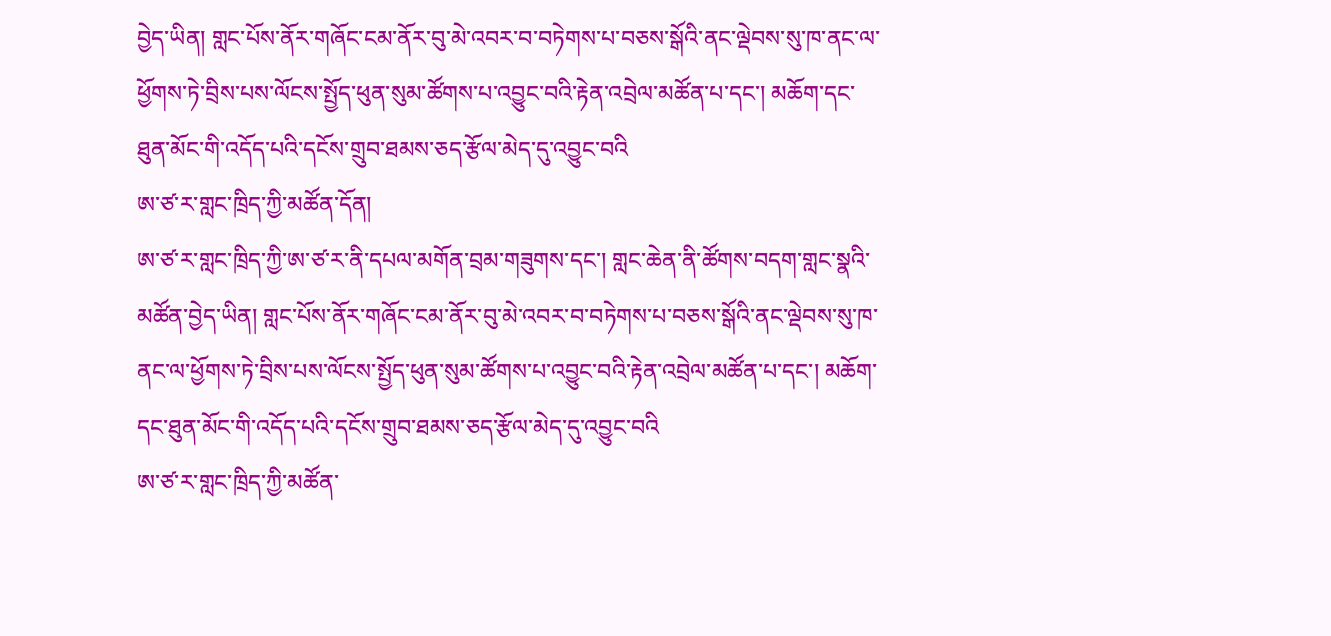བྱེད་ཡིན། གླང་པོས་ནོར་གཞོང་ངམ་ནོར་བུ་མེ་འབར་བ་བཏེགས་པ་བཅས་སྒོའི་ནང་ལྡེབས་སུ་ཁ་ནང་ལ་ཕྱོགས་ཏེ་བྲིས་པས་ལོངས་སྤྱོད་ཕུན་སུམ་ཚོགས་པ་འབྱུང་བའི་རྟེན་འབྲེལ་མཚོན་པ་དང་། མཆོག་དང་ཐུན་མོང་གི་འདོད་པའི་དངོས་གྲུབ་ཐམས་ཅད་རྩོལ་མེད་དུ་འབྱུང་བའི
ཨ་ཙ་ར་གླང་ཁྲིད་ཀྱི་མཚོན་དོན།
ཨ་ཙ་ར་གླང་ཁྲིད་ཀྱི་ཨ་ཙ་ར་ནི་དཔལ་མགོན་བྲམ་གཟུགས་དང་། གླང་ཆེན་ནི་ཚོགས་བདག་གླང་སྣའི་མཚོན་བྱེད་ཡིན། གླང་པོས་ནོར་གཞོང་ངམ་ནོར་བུ་མེ་འབར་བ་བཏེགས་པ་བཅས་སྒོའི་ནང་ལྡེབས་སུ་ཁ་ནང་ལ་ཕྱོགས་ཏེ་བྲིས་པས་ལོངས་སྤྱོད་ཕུན་སུམ་ཚོགས་པ་འབྱུང་བའི་རྟེན་འབྲེལ་མཚོན་པ་དང་། མཆོག་དང་ཐུན་མོང་གི་འདོད་པའི་དངོས་གྲུབ་ཐམས་ཅད་རྩོལ་མེད་དུ་འབྱུང་བའི
ཨ་ཙ་ར་གླང་ཁྲིད་ཀྱི་མཚོན་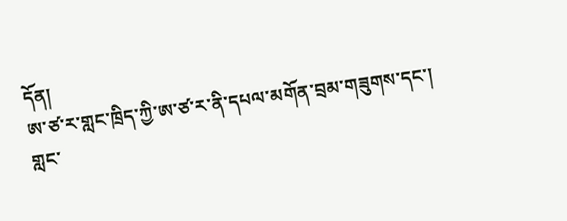དོན།
ཨ་ཙ་ར་གླང་ཁྲིད་ཀྱི་ཨ་ཙ་ར་ནི་དཔལ་མགོན་བྲམ་གཟུགས་དང་། གླང་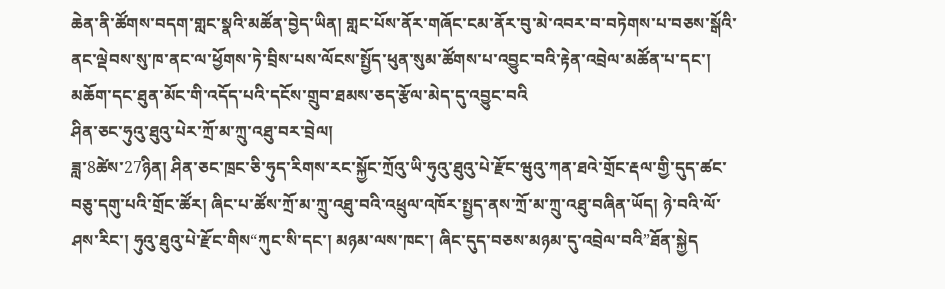ཆེན་ནི་ཚོགས་བདག་གླང་སྣའི་མཚོན་བྱེད་ཡིན། གླང་པོས་ནོར་གཞོང་ངམ་ནོར་བུ་མེ་འབར་བ་བཏེགས་པ་བཅས་སྒོའི་ནང་ལྡེབས་སུ་ཁ་ནང་ལ་ཕྱོགས་ཏེ་བྲིས་པས་ལོངས་སྤྱོད་ཕུན་སུམ་ཚོགས་པ་འབྱུང་བའི་རྟེན་འབྲེལ་མཚོན་པ་དང་། མཆོག་དང་ཐུན་མོང་གི་འདོད་པའི་དངོས་གྲུབ་ཐམས་ཅད་རྩོལ་མེད་དུ་འབྱུང་བའི
ཤིན་ཅང་ཧུའུ་ཐུའུ་པེར་ཀྲོ་མ་ཀྲུ་འཐུ་བར་བྲེལ།
ཟླ་8ཚེས་27ཉིན། ཤིན་ཅང་ཁྲང་ཅི་ཧུད་རིགས་རང་སྐྱོང་ཀྲོའུ་ཡི་ཧུའུ་ཐུའུ་པེ་རྫོང་ཝུའུ་ཀན་ཐའེ་གྲོང་རྡལ་གྱི་དུད་ཚང་བཅུ་དགུ་པའི་གྲོང་ཚོར། ཞིང་པ་ཚོས་ཀྲོ་མ་ཀྲུ་འཐུ་བའི་འཕྲུལ་འཁོར་སྤྱད་ནས་ཀྲོ་མ་ཀྲུ་འཐུ་བཞིན་ཡོད། ཉེ་བའི་ལོ་ཤས་རིང་། ཧུའུ་ཐུའུ་པེ་རྫོང་གིས“ཀུང་སི་དང་། མཉམ་ལས་ཁང་། ཞིང་དུད་བཅས་མཉམ་དུ་འབྲེལ་བའི”ཐོན་སྐྱེད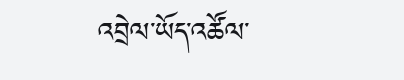འབྲེལ་ཡོད་འཚོལ་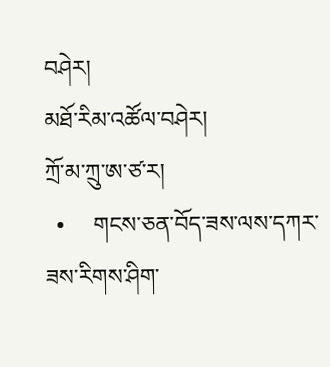བཤེར།
མཐོ་རིམ་འཚོལ་བཤེར།
ཀྲོ་མ་ཀྲུ་ཨ་ཙ་ར།
  •     གངས་ཅན་བོད་ཟས་ལས་དཀར་ཟས་རིགས་ཤིག་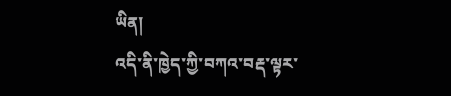ཡིན།
འདི་ནི་ཁྱེད་ཀྱི་བཀའ་བརྡ་ལྟར་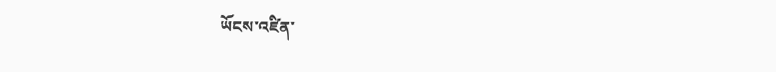ཡོངས་འཛིན་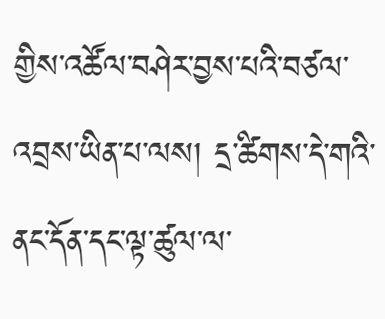གྱིས་འཚོལ་བཤེར་བྱས་པའི་བཙལ་འབྲས་ཡིན་པ་ལས། དྲ་ཚིགས་དེ་གའི་ནང་དོན་དང་ལྟ་ཚུལ་ལ་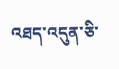འཐད་འདུན་ཅི་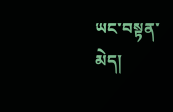ཡང་བསྟན་མེད།